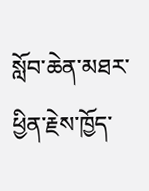སློབ་ཆེན་མཐར་ཕྱིན་རྗེས་ཁྱོད་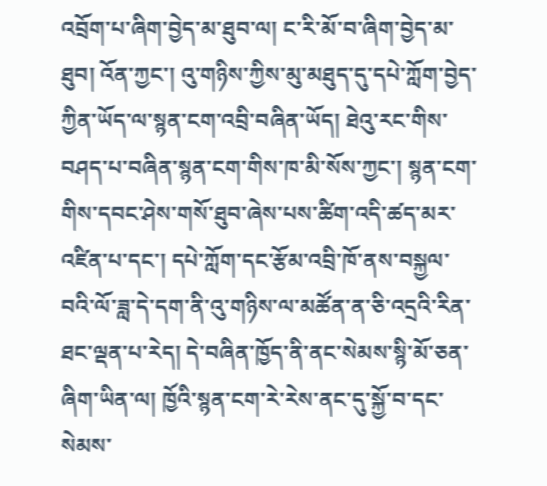འབྲོག་པ་ཞིག་བྱེད་མ་ཐུབ་ལ། ང་རི་མོ་བ་ཞིག་བྱེད་མ་ཐུབ། འོན་ཀྱང་། འུ་གཉིས་ཀྱིས་མུ་མཐུད་དུ་དཔེ་ཀློག་བྱེད་ཀྱིན་ཡོད་ལ་སྙན་ངག་འབྲི་བཞིན་ཡོད། ཐེའུ་རང་གིས་བཤད་པ་བཞིན་སྙན་ངག་གིས་ཁ་མི་སོས་ཀྱང་། སྙན་ངག་གིས་དབང་ཤེས་གསོ་ཐུབ་ཞེས་པས་ཚིག་འདི་ཚད་མར་འཛིན་པ་དང་། དཔེ་ཀློག་དང་རྩོམ་འབྲི་ཁོ་ནས་བསྐྱལ་བའི་ལོ་ཟླ་དེ་དག་ནི་འུ་གཉིས་ལ་མཚོན་ན་ཅི་འདྲའི་རིན་ཐང་ལྡན་པ་རེད། དེ་བཞིན་ཁྱོད་ནི་ནང་སེམས་སྙི་མོ་ཅན་ཞིག་ཡིན་ལ། ཁྱོའི་སྙན་ངག་རེ་རེས་ནང་དུ་སྐྱོ་བ་དང་སེམས་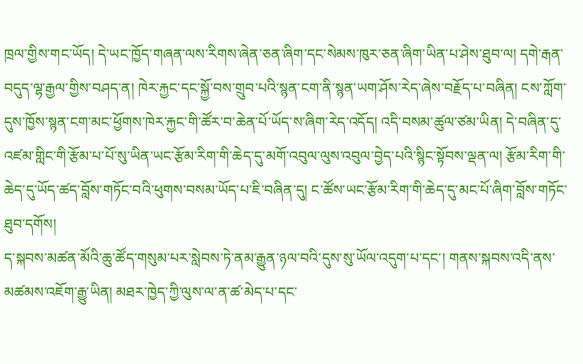ཁྲལ་གྱིས་གང་ཡོད། དེ་ཡང་ཁྱོད་གཞན་ལས་རིགས་ཞེན་ཅན་ཞིག་དང་སེམས་ཁུར་ཅན་ཞིག་ཡིན་པ་ཤེས་ཐུབ་ལ། དགེ་རྒན་བདུད་ལྷ་རྒྱལ་གྱིས་བཤད་ན། ཁེར་རྐྱང་དང་སྐྱོ་བས་གྲུབ་པའི་སྙན་ངག་ནི་སྙན་ཡག་ཤོས་རེད་ཞེས་བརྗོད་པ་བཞིན། ངས་ཀློག་དུས་ཁྱོས་སྙན་ངག་མང་ཕྱོགས་ཁེར་རྐྱང་གི་ཚོར་བ་ཆེན་པོ་ཡོད་ས་ཞིག་རེད་འདོད། འདི་བསམ་ཚུལ་ཙམ་ཡིན། དེ་བཞིན་དུ་འཛམ་གླིང་གི་རྩོམ་པ་པོ་སུ་ཡིན་ཡང་རྩོམ་རིག་གི་ཆེད་དུ་མགོ་འབུལ་ལུས་འབུལ་བྱེད་པའི་སྙིང་སྟོབས་ལྡན་ལ། རྩོམ་རིག་གི་ཆེད་དུ་ཡོད་ཚད་བློས་གཏོང་བའི་ཕུགས་བསམ་ཡོད་པ་ཇི་བཞིན་དུ། ང་ཚོས་ཡང་རྩོམ་རིག་གི་ཆེད་དུ་མང་པོ་ཞིག་བློས་གཏོང་ཐུབ་དགོས།
ད་སྐབས་མཚན་མོའི་ཆུ་ཚོད་གསུམ་པར་སླེབས་ཏེ་ནམ་རྒྱུན་ཉལ་བའི་དུས་སུ་ཡོལ་འདུག་པ་དང་། གནས་སྐབས་འདི་ནས་མཚམས་འཇོག་རྒྱུ་ཡིན། མཐར་ཁྱེད་ཀྱི་ལུས་ལ་ན་ཚ་མེད་པ་དང་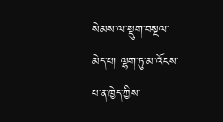སེམས་ལ་སྡུག་བསྔལ་མེད་པ། ལྷག་ཏུ་མ་འོངས་པ་ན་ཁྱེད་ཀྱིས་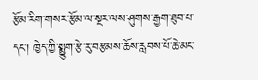རྩོམ་རིག་གསར་རྩོམ་ལ་སྔར་ལས་ཤུགས་རྒྱག་ཐུབ་པ་དང་། ཁྱེད་ཀྱི་སྨྱུག་རྩེ་རུ་བརྩམས་ཆོས་རླབས་པོ་ཆེ་མང་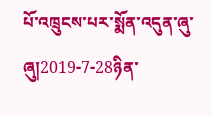པོ་འཁྲུངས་པར་སྨོན་འདུན་ཞུ་ཞུ།2019-7-28ཉིན་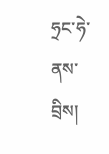ཧྲང་ཧེ་ནས་བྲིས།